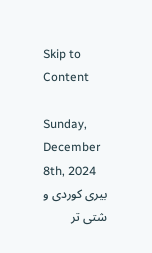Skip to Content

Sunday, December 8th, 2024
بیری كوردی و شتی تر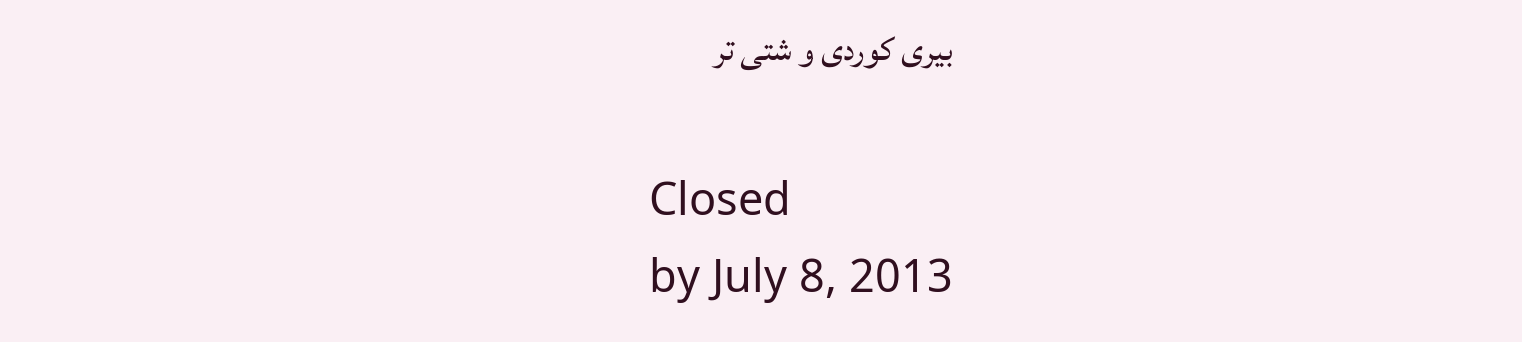بیری كوردی و شتی تر

Closed
by July 8, 2013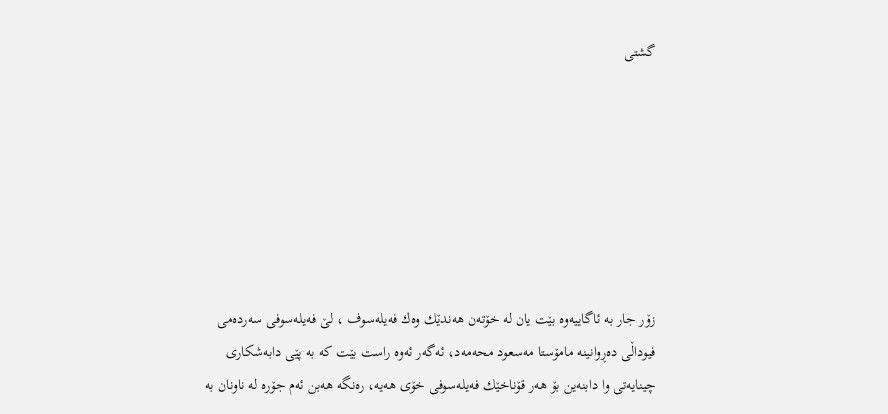گشتی







زۆر جار به‌ ئاگاییه‌وه‌ بێت یان له‌ خۆته‌ن هه‌ندێك وه‌ك فه‌یله‌سوف ، لێ‌ فه‌یله‌سوفی سه‌رده‌می فیوداڵی ده‌ڕوانینه‌ مامۆستا مه‌سعود محه‌مه‌د، ئه‌گه‌ر ئه‌وه‌ راست بێت كه‌ به‌ پێی دابه‌شكاری چینایه‌تی وا دابنه‌ین بۆ هه‌ر قۆناخێك فه‌یله‌سوفی خۆی هه‌یه‌، ره‌نگه‌ هه‌بن ئه‌م جۆره‌ له‌ ناونان به‌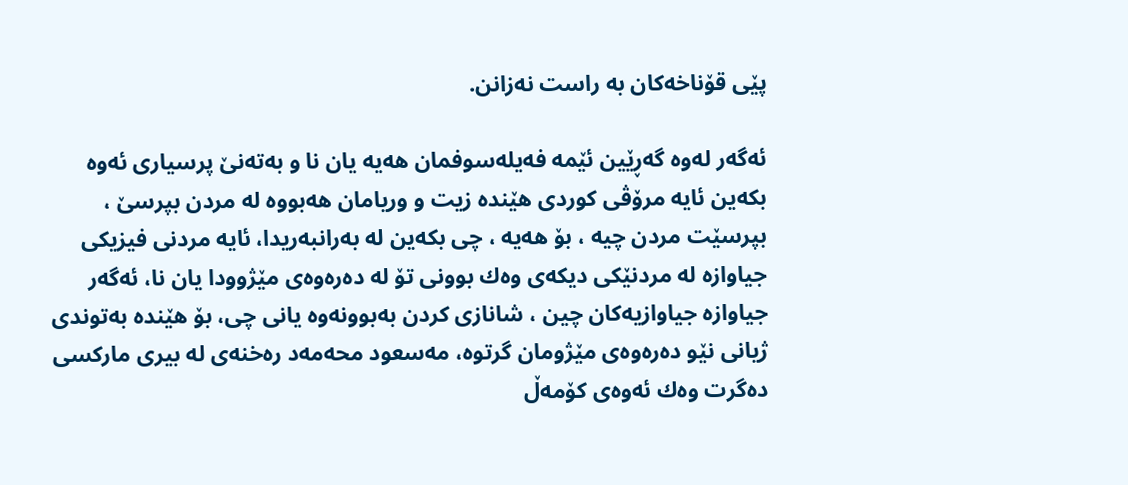پێی قۆناخه‌كان به‌ راست نه‌زانن.

ئه‌گه‌ر له‌وه‌ گه‌ڕێین ئێمه‌ فه‌یله‌سوفمان هه‌یه‌ یان نا و به‌ته‌نێ‌ پرسیاری ئه‌وه‌ بكه‌ین ئایه‌ مرۆڤی كوردی هێنده‌ زیت و وریامان هه‌بووه‌ له‌ مردن بپرسێ‌ ، بپرسێت مردن چیه‌ ، بۆ هه‌یه‌ ، چی بكه‌ین له‌ به‌رانبه‌ریدا، ئایه‌ مردنی فیزیكی جیاوازه‌ له‌ مردنێكی دیكه‌ی وه‌ك بوونی تۆ له‌ ده‌ره‌وه‌ی مێژوودا یان نا، ئه‌گه‌ر جیاوازه‌ جیاوازیه‌كان چین ، شانازی كردن به‌بوونه‌وه‌ یانی چی، بۆ هێنده‌ به‌توندی ژیانی نێو ده‌ره‌وه‌ی مێژومان گرتوه‌، مه‌سعود محه‌مه‌د ره‌خنه‌ی له‌ بیری ماركسی ده‌گرت وه‌ك ئه‌وه‌ی كۆمه‌ڵ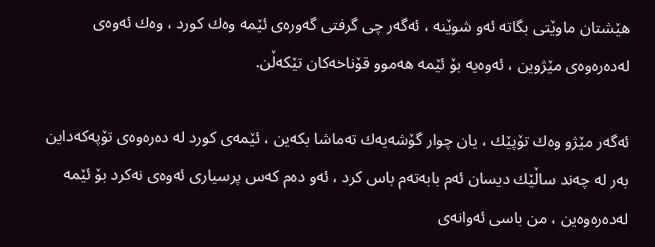هێشتان ماوێتی بگاته‌ ئه‌و شوێنه‌ ، ئه‌گه‌ر چی گرفتی گه‌وره‌ی ئێمه‌ وه‌ك كورد ، وه‌ك ئه‌وه‌ی له‌ده‌ره‌وه‌ی مێژوین ، ئه‌وه‌یه‌ بۆ ئێمه‌ هه‌موو قۆناخه‌كان تێكه‌ڵن.

ئه‌گه‌ر مێژو وه‌ك تۆپێك ، یان چوار گۆشه‌یه‌ك ته‌ماشا بكه‌ین ، ئێمه‌ی كورد له‌ ده‌ره‌وه‌ی تۆپه‌كه‌داین به‌ر له‌ چه‌ند ساڵێك دیسان ئه‌م بابه‌ته‌م باس كرد ، ئه‌و ده‌م كه‌س پرسیاری ئه‌وه‌ی نه‌كرد بۆ ئێمه‌ له‌ده‌ره‌وه‌ین ، من باسی ئه‌وانه‌ی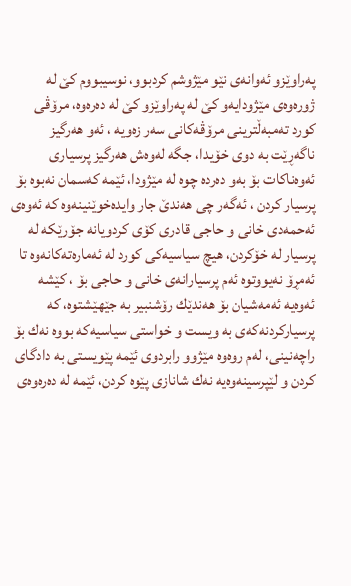په‌راوێزو ئه‌وانه‌ی نێو مێژوشم كردبوو، نوسیبووم كێ‌ له‌ ژوره‌وه‌ی مێژودایه‌و كێ‌ له‌ په‌راوێزو كێ‌ له‌ ده‌ره‌وه‌، مرۆڤی كورد ته‌مبه‌ڵترینی مرۆڤه‌كانی سه‌ر زه‌ویه‌ ، ئه‌و هه‌رگیز ناگه‌ڕێت به‌ دوی خۆیدا، جگه‌ له‌وه‌ش هه‌رگیز پرسیاری ئه‌وه‌ناكات بۆ به‌و ده‌رده‌ چوه‌ له‌ مێژودا، ئێمه‌ كه‌سمان نه‌بوه‌ بۆ پرسیار كردن ، ئه‌گه‌ر چی هه‌ندێ‌ جار وایده‌خوێنینه‌وه‌ كه‌ ئه‌وه‌ی ئه‌حمه‌دی خانی و حاجی قادری كۆی كردویانه‌ جۆرێكه‌ له‌ پرسیار له‌ خۆكردن، هیچ سیاسیه‌كی كورد له‌ ئه‌ماره‌ته‌كانه‌وه‌ تا ئه‌مڕۆ نه‌یووتوه‌ ئه‌م پرسیارانه‌ی خانی و حاجی بۆ ، كێشه‌ ئه‌وه‌یه‌ ئه‌مه‌شیان بۆ هه‌ندێك رۆشنبیر به‌ جێهێشتوه‌، كه‌ پرسیاركردنه‌كه‌ی به‌ ویست و خواستی سیاسیه‌كه‌ بووه‌ نه‌ك بۆ راچه‌نینی، له‌م روه‌وه‌ مێژوو رابردوی ئێمه‌ پێویستی به‌ دادگای كردن و لێپرسینه‌وه‌یه‌ نه‌ك شانازی پێوه‌ كردن، ئێمه‌ له‌ ده‌ره‌وه‌ی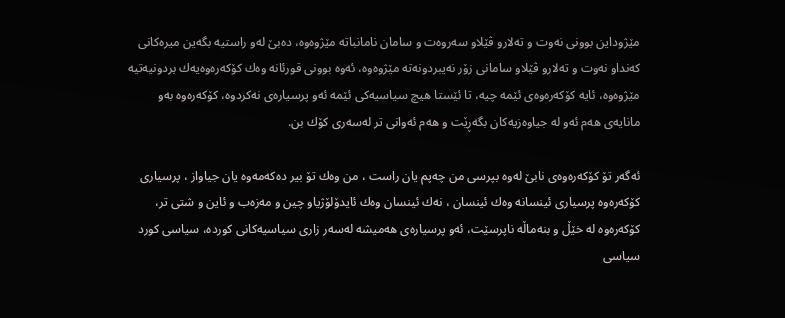مێژوداین بوونی نه‌وت و ته‌لارو ڤێلاو سه‌روه‌ت و سامان نامانباته‌ مێژوه‌وه‌، ده‌بێ‌ له‌و راستیه‌ بگه‌ین میره‌كانی كه‌نداو نه‌وت و ته‌لارو ڤێلاو سامانی زۆر نه‌یبردونه‌ته‌ مێژوه‌وه‌، ئه‌وه‌ بوونی قورئانه‌ وه‌ك كۆكه‌ره‌وه‌یه‌ك بردونیه‌تیه‌ مێژوه‌وه‌، ئایه‌ كۆكه‌ره‌وه‌ی ئێمه‌ چیه‌، تا ئێستا هیچ سیاسیه‌كی ئێمه‌ ئه‌و پرسیاره‌ی نه‌كردوه‌، كۆكه‌ره‌وه‌ به‌و مانایه‌ی هه‌م ئه‌و له‌ جیاوه‌زیه‌كان بگه‌ڕێت و هه‌م ئه‌وانی تر له‌سه‌ری كۆك بن.

ئه‌گه‌ر تۆ كۆكه‌ره‌وه‌ی نابێ‌ له‌وه‌ بپرسی من چه‌پم یان راست ، من وه‌ك تۆ بیر ده‌كه‌مه‌وه‌ یان جیاواز ، پرسیاری كۆكه‌ره‌وه‌ پرسیاری ئینسانه‌ وه‌ك ئینسان ، نه‌ك ئینسان وه‌ك ئایدۆلۆژیاو چین و مه‌زه‌ب و ئاین و شتی تر، كۆكه‌ره‌وه‌ له‌ خێڵ و بنه‌ماڵه‌ ناپرسێت، ئه‌و پرسیاره‌ی هه‌میشه‌ له‌سه‌ر زاری سیاسیه‌كانی كورده‌، سیاسی كورد سیاسی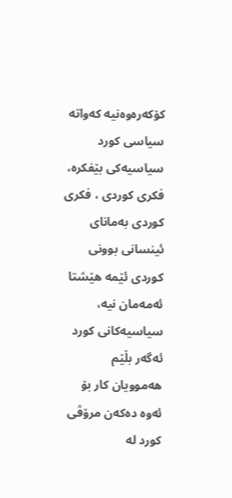كۆكه‌ره‌وه‌نیه‌ كه‌واته‌ سیاسی كورد سیاسیه‌كی بێفكره‌، فكری كوردی ، فكری كوردی به‌مانای ئینسانی بوونی كوردی ئێمه‌ هێشتا ئه‌مه‌مان نیه‌، سیاسیه‌كانی كورد ئه‌گه‌ر بڵێم هه‌موویان كار بۆ ئه‌وه‌ ده‌كه‌ن مرۆڤی كورد له‌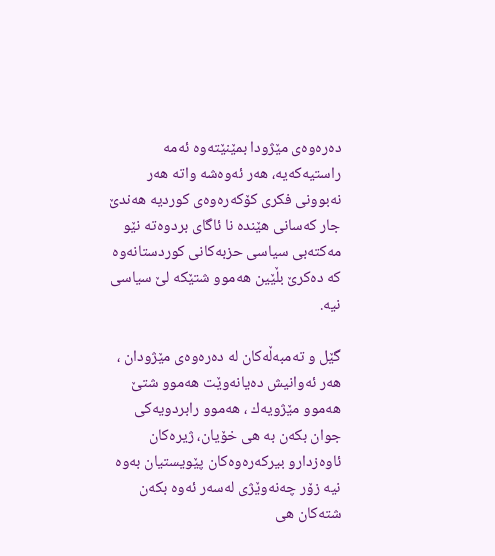ده‌ره‌وه‌ی مێژودا بمێنێته‌وه‌ ئه‌مه‌ راستیه‌كه‌یه‌، هه‌ر ئه‌وه‌شه‌ واته‌ هه‌ر نه‌بوونی فكری كۆكه‌ره‌وه‌ی كوردیه‌ هه‌ندێ‌ جار كه‌سانی هێنده‌ نا ئاگای بردوه‌ته‌ نێو مه‌كته‌بی سیاسی حزبه‌كانی كوردستانه‌وه‌ كه‌ ده‌كرێ‌ بڵێین هه‌موو شتێكه‌ لێ‌ سیاسی نیه‌.

گێل و ته‌مبه‌ڵه‌كان له‌ ده‌ره‌وه‌ی مێژودان ، هه‌ر ئه‌وانیش ده‌یانه‌وێت هه‌موو شتێ‌ هه‌موو مێژویه‌ك ، هه‌موو رابردویه‌كی جوان بكه‌ن به‌ هی خۆیان، ژیره‌كان ئاوه‌زدارو بیركه‌ره‌وه‌كان پێویستیان به‌وه‌ نیه‌ زۆر چه‌نه‌وێژی له‌سه‌ر ئه‌وه‌ بكه‌ن شته‌كان هی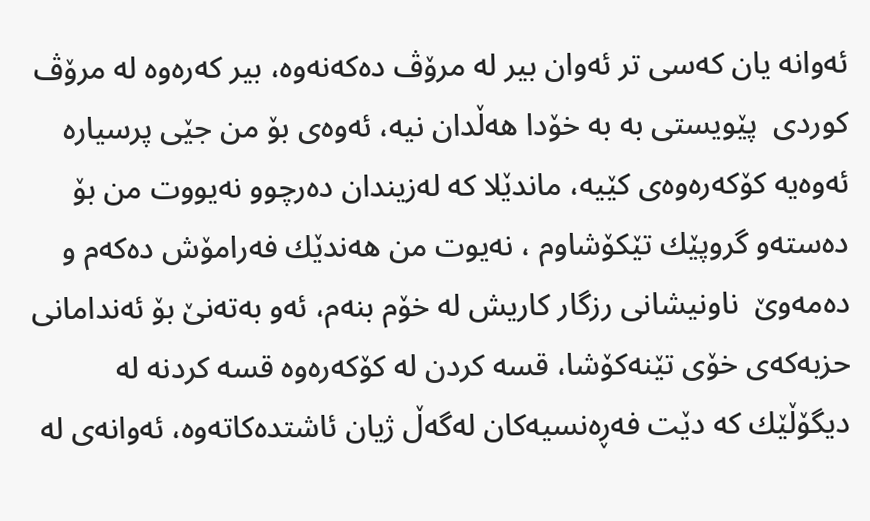ئه‌وانه‌ یان كه‌سی تر ئه‌وان بیر له‌ مرۆڤ ده‌كه‌نه‌وه‌، بیر كه‌ره‌وه‌ له‌ مرۆڤ  كوردی  پێویستی به‌ به‌ خۆدا هه‌ڵدان نیه‌، ئه‌وه‌ی بۆ من جێی پرسیاره‌ ئه‌وه‌یه‌ كۆكه‌ره‌وه‌ی كێیه‌، ماندێلا كه‌ له‌زیندان ده‌رچوو نه‌یووت من بۆ ده‌سته‌و گروپێك تێكۆشاوم ، نه‌یوت من هه‌ندێك فه‌رامۆش ده‌كه‌م و ده‌مه‌وێ‌  ناونیشانی رزگار كاریش له‌ خۆم بنه‌م، ئه‌و به‌ته‌نێ‌ بۆ ئه‌ندامانی حزبه‌كه‌ی خۆی تێنه‌كۆشا، قسه‌ كردن له‌ كۆكه‌ره‌وه‌ قسه‌ كردنه‌ له‌ دیگۆڵێك كه‌ دێت فه‌ڕه‌نسیه‌كان له‌گه‌ڵ ژیان ئاشتده‌كاته‌وه‌، ئه‌وانه‌ی له‌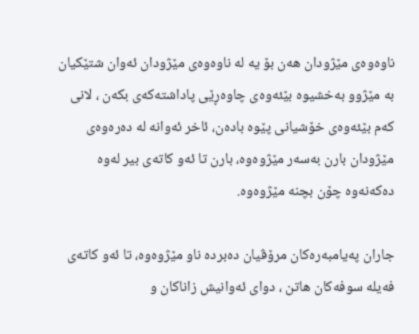ناوه‌وه‌ی مێژودان هه‌ن بۆ یه‌ له‌ ناوه‌وه‌ی مێژودان ئه‌وان شتێكیان به‌ مێژوو به‌خشیوه‌ بێئه‌وه‌ی چاوه‌ڕێی پاداشته‌كه‌ی بكه‌ن ، لانی كه‌م بێئه‌وه‌ی خۆشیانی پێوه‌ باده‌ن، ئاخر ئه‌وانه‌ له‌ ده‌ره‌وه‌ی مێژودان بارن به‌سه‌ر مێژوه‌وه‌، بارن تا ئه‌و كاته‌ی بیر له‌وه‌ ده‌كه‌نه‌وه‌ چۆن بچنه‌ مێژوه‌وه‌.

جاران په‌یامبه‌ره‌كان مرۆڤیان ده‌برده‌ ناو مێژوه‌وه‌، تا ئه‌و كاته‌ی فه‌یله‌ سوفه‌كان هاتن ، دوای ئه‌وانیش زاناكان و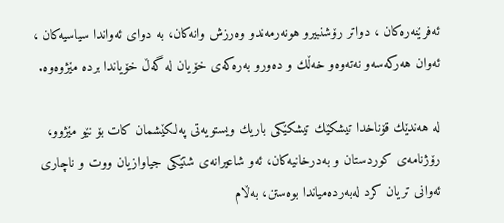ئه‌فرێنه‌ره‌كان ، دواتر رۆشنبیرو هونه‌رمه‌ندو وه‌رزش وانه‌كان، به‌ دوای ئه‌واندا سیاسیه‌كان ، ئه‌وان هه‌ركه‌سه‌و نه‌ته‌وه‌و خه‌ڵك و ده‌ورو به‌ره‌كه‌ی خۆیان له‌ گه‌ڵ خۆیاندا برده‌ مێژوه‌وه‌.

له‌ هه‌ندێك قۆناخدا تیشكێك تیشكێكی باریك ویستویه‌تی په‌لكێشمان كات بۆ نێو مێژوو، رۆژنامه‌ی كوردستان و به‌درخانیه‌كان، ئه‌و شاعیرانه‌ی شتێكی جیاوازیان ووت و ناچاری ئه‌وانی تریان كرد له‌به‌رده‌میاندا بوه‌ستن، به‌ڵام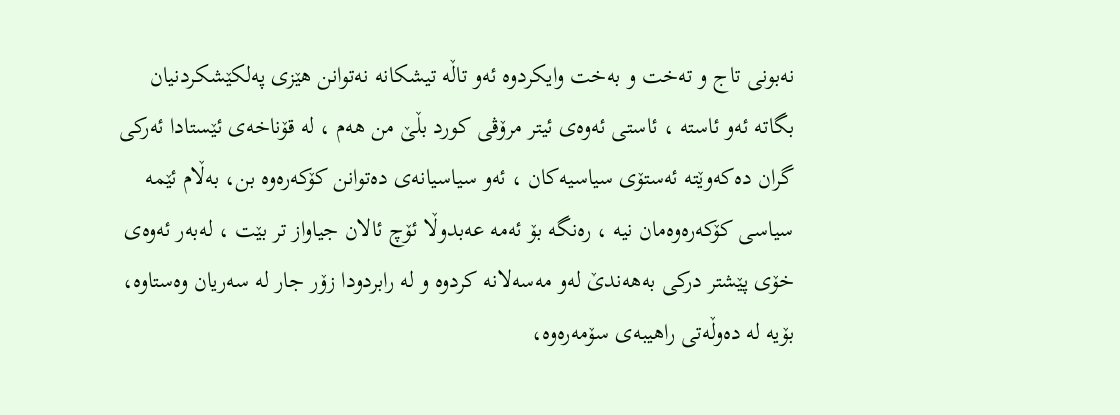نه‌بونی تاج و ته‌خت و به‌خت وایكردوه‌ ئه‌و تاڵه‌ تیشكانه‌ نه‌توانن هێزی په‌لكێشكردنیان بگاته‌ ئه‌و ئاسته‌ ، ئاستی ئه‌وه‌ی ئیتر مرۆڤی كورد بڵێ‌ من هه‌م ، له‌ قۆناخه‌ی ئێستادا ئه‌ركی گران ده‌كه‌وێته‌ ئه‌ستۆی سیاسیه‌كان ، ئه‌و سیاسیانه‌ی ده‌توانن كۆكه‌ره‌وه‌ بن، به‌ڵام ئێمه‌ سیاسی كۆكه‌ره‌وه‌مان نیه‌ ، ره‌نگه‌ بۆ ئه‌مه‌ عه‌بدوڵا ئۆچ ئالان جیاواز تر بێت ، له‌به‌ر ئه‌وه‌ی خۆی پێشتر دركی به‌هه‌ندێ‌ له‌و مه‌سه‌لانه‌ كردوه‌ و له‌ رابردودا زۆر جار له‌ سه‌ریان وه‌ستاوه‌، بۆیه‌ له‌ ده‌وڵه‌تی راهیبه‌ی سۆمه‌ره‌وه‌،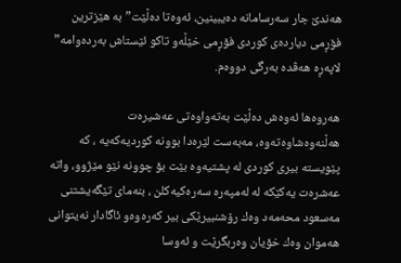هه‌ندێ‌ جار سه‌رسامانه‌ ده‌یبینین، ئه‌وه‌تا ده‌ڵێت” به‌ هێزترین فۆڕمی دیارده‌ی كوردی فۆڕمی خێڵه‌و تاكو ئێستاش به‌رده‌وامه‌” لاپه‌ڕه‌ هه‌ڤده‌ به‌رگی دووه‌م.

هه‌روه‌ها ئه‌وه‌ش ده‌ڵێت به‌ته‌واوه‌تی عه‌شیره‌ت هه‌ڵنه‌وه‌شاوه‌ته‌وه‌، مه‌به‌ست لێره‌دا بوونه‌ كوردیه‌كه‌یه‌ ، كه‌ پێویسته‌ بیری كوردی له‌ پشتیه‌وه‌ بێت بۆ چوونه‌ نێو مێژوو، واته‌ عه‌شره‌ت یه‌كێكه‌ له‌ له‌مپه‌ره‌ سه‌ره‌كیه‌كلن ، بنه‌مای تێگه‌یشتنی مه‌سعود محه‌مه‌د وه‌ك رۆشنبیرێكی بیر كه‌ره‌وه‌و ئاگادار نه‌یتوانی هه‌موان وه‌ك خۆیان وه‌ربگرێت و ئه‌وسا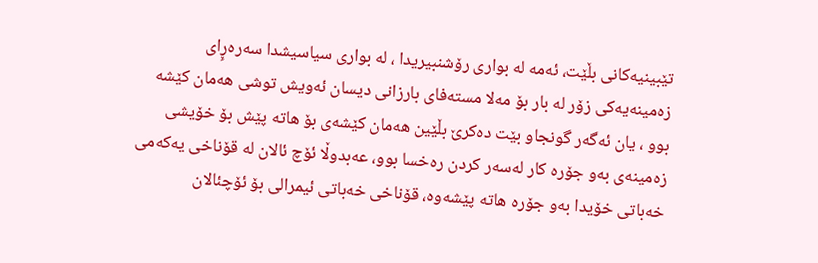تێبینیه‌كانی بڵێت، ئه‌مه‌ له‌ بواری رۆشنبیریدا ، له‌ بواری سیاسیشدا سه‌ره‌ڕِای زه‌مینه‌یه‌كی زۆر له‌ بار بۆ مه‌لا مسته‌فای بارزانی دیسان ئه‌ویش توشی هه‌مان كێشه‌ بوو ، یان ئه‌گه‌ر گونجاو بێت ده‌كرێ‌ بڵێین هه‌مان كێشه‌ی بۆ هاته‌ پێش بۆ خۆیشی زه‌مینه‌ی به‌و جۆره‌ كار له‌سه‌ر كردن ره‌خسا بوو، عه‌بدوڵا ئۆچ ئالان له‌ قۆناخی یه‌كه‌می خه‌باتی خۆیدا به‌و جۆره‌ هاته‌ پێشه‌وه‌، قۆناخی خه‌باتی ئیمرالی بۆ ئۆچئالان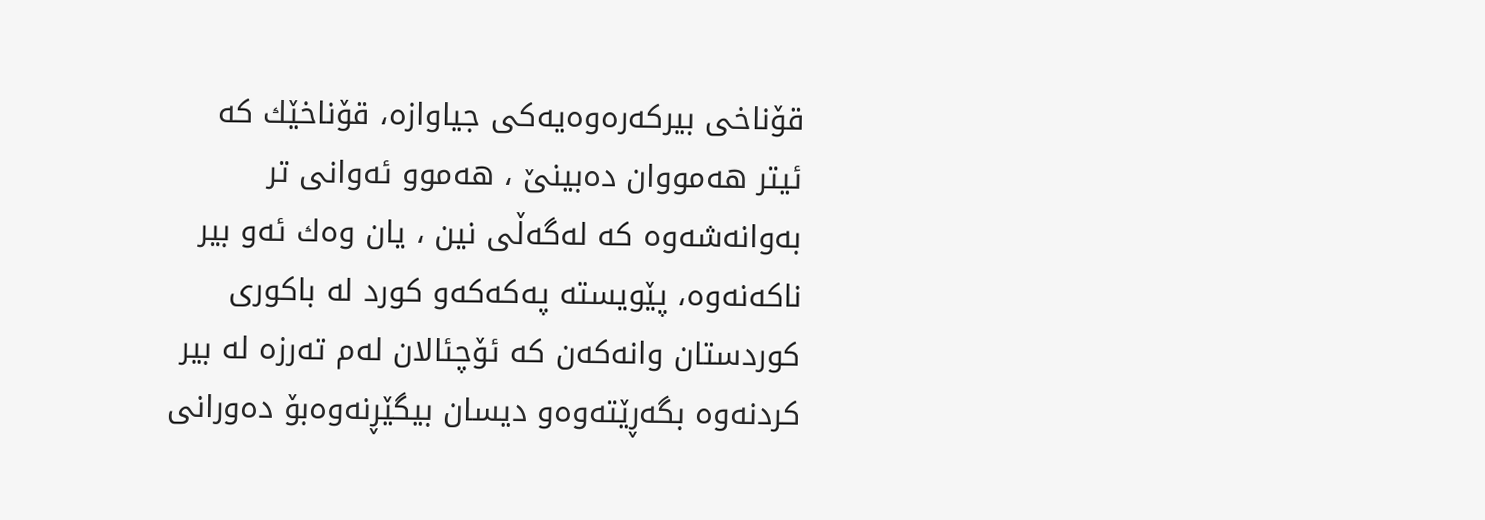قۆناخی بیركه‌ره‌وه‌یه‌كی جیاوازه‌، قۆناخێك كه‌ ئیتر هه‌مووان ده‌بینێ‌ ، هه‌موو ئه‌وانی تر به‌وانه‌شه‌وه‌ كه‌ له‌گه‌ڵی نین ، یان وه‌ك ئه‌و بیر ناكه‌نه‌وه‌، پێویسته‌ په‌كه‌كه‌و كورد له‌ باكوری كوردستان وانه‌كه‌ن كه‌ ئۆچئالان له‌م ته‌رزه‌ له‌ بیر كردنه‌وه‌ بگه‌ڕێته‌وه‌و دیسان بیگێڕنه‌وه‌بۆ ده‌ورانی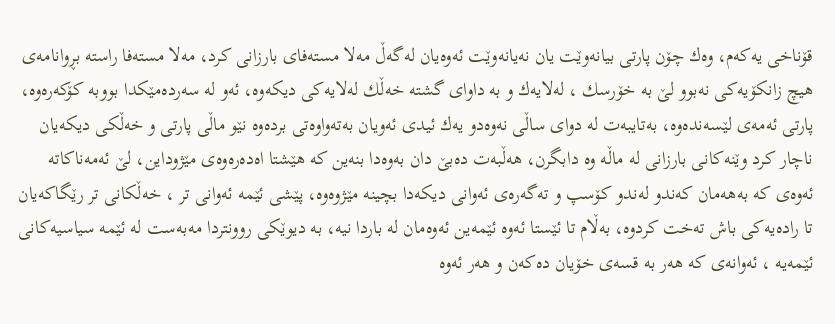قۆناخی یه‌كه‌م، وه‌ك چۆن پارتی بیانه‌وێت یان نه‌یانه‌وێت ئه‌وه‌یان له‌گه‌ڵ مه‌لا مسته‌فای بارزانی كرد، مه‌لا مسته‌فا راسته‌ بڕوانامه‌ی هیچ زانكۆیه‌كی نه‌بوو لێ‌ به‌ خۆرسك ، له‌لایه‌ك و به‌ داوای گشته‌ خه‌ڵك له‌لایه‌كی دیكه‌وه‌، ئه‌و له‌ سه‌رده‌مێكدا بووبه‌ كۆكه‌ره‌وه‌، پارتی ئه‌مه‌ی لێسه‌نده‌وه‌، به‌تایبه‌ت له‌ دوای ساڵی نه‌وه‌دو یه‌ك ئیدی ئه‌ویان به‌ته‌واوه‌تی برده‌وه‌ نێو ماڵی پارتی و خه‌ڵكی دیكه‌یان ناچار كرد وێنه‌كانی بارزانی له‌ ماڵه‌ وه‌ دابگرن، هه‌ڵبه‌ت ده‌بێ‌ دان به‌وه‌دا بنه‌ین كه‌ هێشتا اه‌ده‌ره‌وه‌ی مێژوداین، لێ‌ ئه‌مه‌ناكاته‌ ئه‌وه‌ی كه‌ به‌هه‌مان كه‌ندو له‌ندو كۆسپ و ته‌گه‌ره‌ی ئه‌وانی دیكه‌دا بچینه‌ مێژوه‌وه‌، پێشی ئێمه‌ ئه‌وانی تر ، خه‌ڵكانی تر رێگاكه‌یان تا راده‌یه‌كی باش ته‌خت كردوه‌، به‌ڵام تا ئێستا ئه‌وه‌ ئێمه‌ین ئه‌وه‌مان له‌ باردا نیه‌، به‌ دیوێكی روونتردا مه‌به‌ست له‌ ئێمه‌ سیاسیه‌كانی ئێمه‌یه‌ ، ئه‌وانه‌ی كه‌ هه‌ر به‌ قسه‌ی خۆیان ده‌كه‌ن و هه‌ر ئه‌وه‌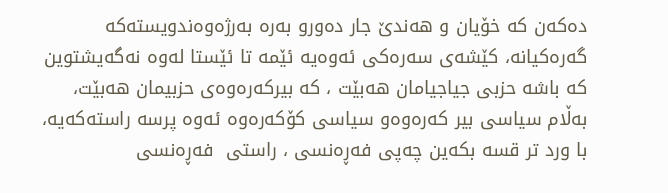ده‌كه‌ن كه‌ خۆیان و هه‌ندێ‌ جار ده‌ورو به‌ره‌ به‌رژه‌وه‌ندویسته‌كه‌  گه‌ره‌كیانه‌، كێشه‌ی سه‌ره‌كی ئه‌وه‌یه‌ ئێمه‌ تا ئێستا له‌وه‌ نه‌گه‌یشتوین كه‌ باشه‌ حزبی جیاجیامان هه‌بێت ، كه‌ بیركه‌ره‌وه‌ی حزبیمان هه‌بێت، به‌ڵام سیاسی بیر كه‌ره‌وه‌و سیاسی كۆكه‌ره‌وه‌ ئه‌وه‌ پرسه‌ راسته‌كه‌یه‌، با ورد تر قسه‌ بكه‌ین چه‌پی فه‌ڕه‌نسی ، راستی  فه‌ڕه‌نسی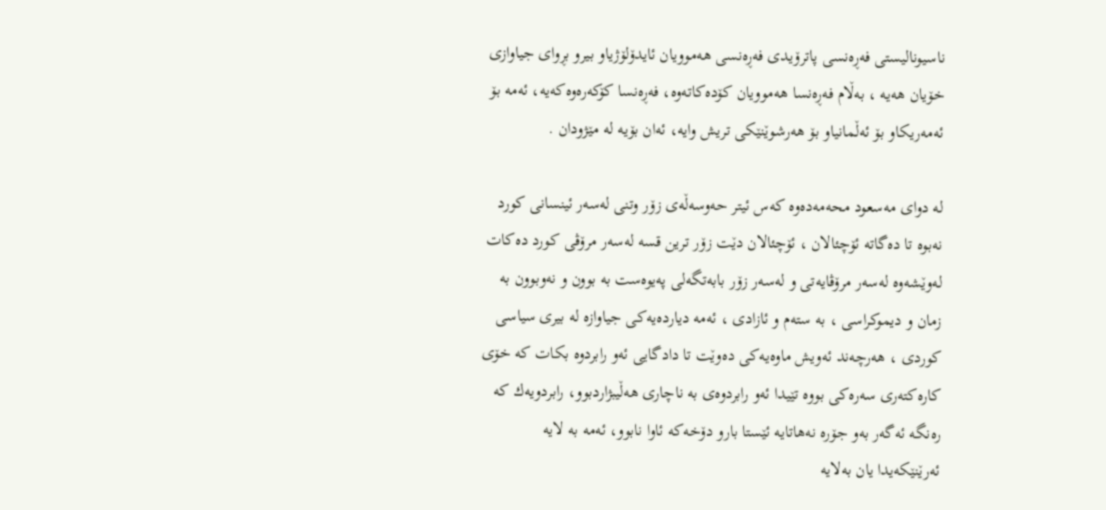ناسیونالیستی فه‌ڕه‌نسی پاترۆیدی فه‌ڕه‌نسی هه‌موویان ئایدۆلۆژیاو بیرو بڕوای جیاوازی خۆیان هه‌یه‌ ، به‌ڵام فه‌ڕه‌نسا هه‌موویان كۆده‌كاته‌وه‌، فه‌ڕه‌نسا كۆكه‌ره‌وه‌كه‌یه‌، ئه‌مه‌ بۆ ئه‌مه‌ریكاو بۆ ئه‌ڵمانیاو بۆ هه‌رشوێنێكی تریش وایه‌، ئه‌ان بۆیه‌ له‌ مێژودان .

له‌ دوای مه‌سعود محه‌مه‌ده‌وه‌ كه‌س ئیتر حه‌وسه‌ڵه‌ی زۆر وتنی له‌سه‌ر ئینسانی كورد نه‌بوه‌ تا ده‌گاته‌ ئۆچئالان ، ئۆچئالان دێت زۆر ترین قسه‌ له‌سه‌ر مرۆڤی كورد ده‌كات له‌وێشه‌وه‌ له‌سه‌ر مرۆڤایه‌تی و له‌سه‌ر زۆر بابه‌تگه‌لی په‌یوه‌ست به‌ بوون و نه‌وبوون به‌ زمان و دیموكراسی ، به‌ سته‌م و ئازادی ، ئه‌مه‌ دیارده‌یه‌كی جیاوازه‌ له‌ بیری سیاسی كوردی ، هه‌رچه‌ند ئه‌ویش ماوه‌یه‌كی ده‌وێت تا دادگایی ئه‌و رابردوه‌ بكات كه‌ خۆی كاره‌كته‌ری سه‌ره‌كی بووه‌ تێیدا ئه‌و رابردوه‌ی به‌ ناچاری هه‌ڵیبژاردبوو، رابردویه‌ك كه‌ ره‌نگه‌ ئه‌گه‌ر به‌و جۆره‌ نه‌هاتایه‌ ئێستا بارو دۆخه‌كه‌ ئاوا نابوو، ئه‌مه‌ به‌ لایه‌ ئه‌رێنێكه‌یدا یان به‌لایه‌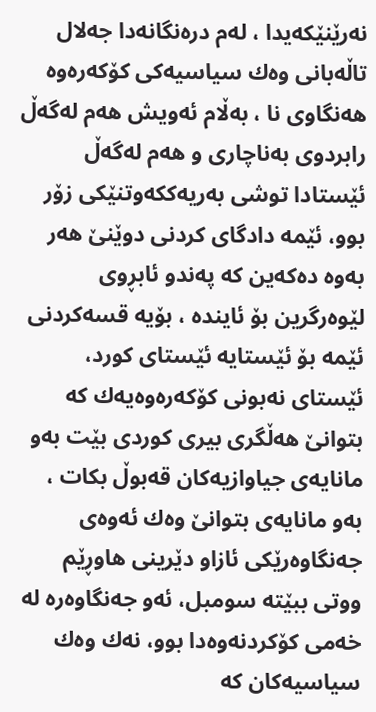نه‌رێنێكه‌یدا ، له‌م دره‌نگانه‌دا جه‌لال تاڵه‌بانی وه‌ك سیاسیه‌كی كۆكه‌ره‌وه‌ هه‌نگاوی نا ، به‌ڵام ئه‌ویش هه‌م له‌گه‌ڵ رابردوی به‌ناچاری و هه‌م له‌گه‌ڵ ئێستادا توشی به‌ریه‌ككه‌وتنێكی زۆر بوو، ئێمه‌ دادگای كردنی دوێنێ‌ هه‌ر به‌وه‌ ده‌كه‌ین كه‌ په‌ندو ئابڕوی لێوه‌رگرین بۆ ئاینده‌ ، بۆیه‌ قسه‌كردنی ئێمه‌ بۆ ئێستایه‌ ئێستای كورد، ئێستای نه‌بونی كۆكه‌ره‌وه‌یه‌ك كه‌ بتوانێ‌ هه‌ڵگری بیری كوردی بێت به‌و مانایه‌ی جیاوازیه‌كان قه‌بوڵ بكات ، به‌و مانایه‌ی بتوانێ‌ وه‌ك ئه‌وه‌ی جه‌نگاوه‌رێكی ئازاو دێرینی هاوڕێم ووتی ببێته‌ سومبل، ئه‌و جه‌نگاوه‌ره‌ له‌ خه‌می كۆكردنه‌وه‌دا بوو، نه‌ك وه‌ك سیاسیه‌كان كه‌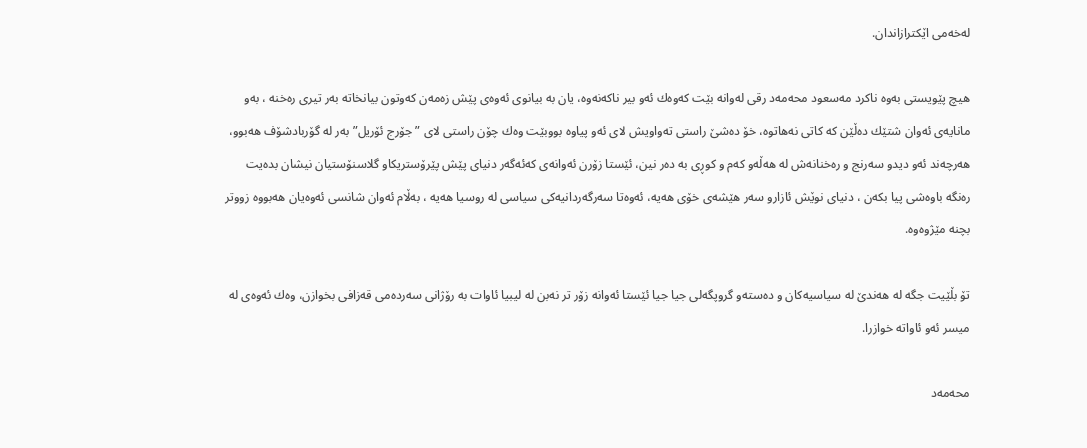له‌خه‌می اێكترازاندان.

هیچ پێویستی به‌وه‌ ناكرد مه‌سعود محه‌مه‌د رقی له‌وانه‌ بێت كه‌وه‌ك ئه‌و بیر ناكه‌نه‌وه‌، یان به‌ بیانوی ئه‌وه‌ی پێش زه‌مه‌ن كه‌وتون بیانخاته‌ به‌ر تیری ره‌خنه‌ ، به‌و مانایه‌ی ئه‌وان شتێك ده‌ڵێن كه‌ كاتی نه‌هاتوه‌، خۆ ده‌شێ‌ راستی ته‌واویش لای ئه‌و پیاوه‌ بووبێت وه‌ك چۆن راستی لای ” جۆرج ئۆریل” به‌ر له‌ گۆربادشۆف هه‌بوو، هه‌رچه‌ند ئه‌و دیدو سه‌رنج و ره‌خنانه‌ش له‌ هه‌ڵه‌و كه‌م و كوڕی به‌ ده‌ر نین، ئێستا زۆرن ئه‌وانه‌ی كه‌ئه‌گه‌ر دنیای پێش پێرۆستریكاو گلاسنۆستیان نیشان بده‌یت ره‌نگه‌ باوه‌شی پیا بكه‌ن ، دنیای نوێش ئازارو سه‌ر هێشه‌ی خۆی هه‌یه‌، ئه‌وه‌تا سه‌رگه‌ردانیه‌كی سیاسی له‌ روسیا هه‌یه‌ ، به‌ڵام ئه‌وان شانسی ئه‌وه‌یان هه‌بووه‌ زووتر بچنه‌ مێژوه‌وه‌.

تۆ بڵێیت جگه‌ له‌ هه‌ندێ‌ له‌ سیاسیه‌كان و ده‌سته‌و گروپگه‌لی جیا جیا ئێستا ئه‌وانه‌ زۆر تر نه‌بن له‌ لیبیا ئاوات به‌ رۆژانی سه‌رده‌می قه‌زافی بخوازن، وه‌ك ئه‌وه‌ی له‌ میسر ئه‌و ئاواته‌ خوازرا.

محه‌مه‌د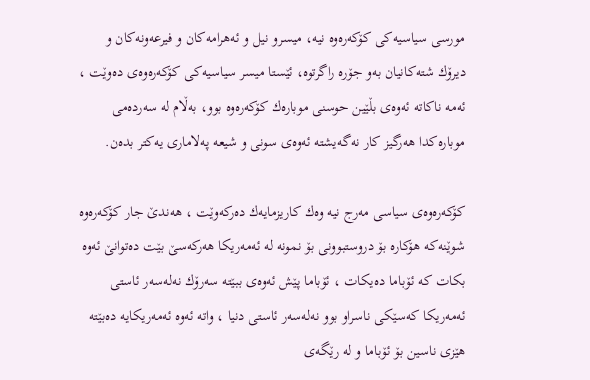مورسی سیاسیه‌كی كۆكه‌ره‌وه‌ نیه‌، میسرو نیل و ئه‌هرامه‌كان و فیرعه‌ونه‌كان و دیرۆك شته‌كانیان به‌و جۆره‌ راگرتوه‌، ئێستا میسر سیاسیه‌كی كۆكه‌ره‌وه‌ی ده‌وێت ، ئه‌مه‌ ناكاته‌ ئه‌وه‌ی بڵێین حوسنی موباره‌ك كۆكه‌ره‌وه‌ بوو، به‌ڵام له‌ سه‌رده‌می موباره‌كدا هه‌رگیز كار نه‌گه‌یشته‌ ئه‌وه‌ی سونی و شیعه‌ په‌لاماری یه‌كتر بده‌ن.

كۆكه‌ره‌وه‌ی سیاسی مه‌رج نیه‌ وه‌ك كاریزمایه‌ك ده‌ركه‌وێت ، هه‌ندێ‌ جار كۆكه‌ره‌وه‌ شوێنه‌كه‌ هۆكاره‌ بۆ دروستبوونی بۆ نمونه‌ له‌ ئه‌مه‌ریكا هه‌ركه‌سێ‌ بێت ده‌توانێ‌ ئه‌وه‌ بكات كه‌ ئۆباما ده‌یكات ، ئۆباما پێش ئه‌وه‌ی ببێته‌ سه‌رۆك نه‌له‌سه‌ر ئاستی ئه‌مه‌ریكا كه‌سێكی ناسراو بوو نه‌له‌سه‌ر ئاستی دنیا ، واته‌ ئه‌وه‌ ئه‌مه‌ریكایه‌ ده‌بێته‌ هێزی ناسین بۆ ئۆباما و له‌ رێگه‌ی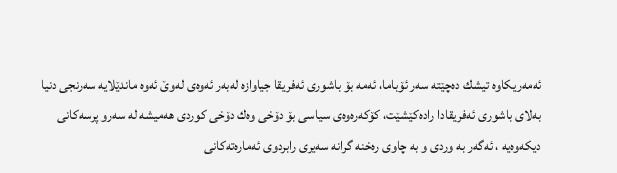ئه‌مه‌ریكاوه‌ تیشك ده‌چێته‌ سه‌ر ئۆباما، ئه‌مه‌ بۆ باشوری ئه‌فریقا جیاوازه‌ له‌به‌ر ئه‌وه‌ی له‌وێ‌ ئه‌وه‌ ماندێلایه‌ سه‌رنجی دنیا به‌لای باشوری ئه‌فریقادا راده‌كێشێت، كۆكه‌ره‌وه‌ی سیاسی بۆ دۆخی وه‌ك دۆخی كوردی هه‌میشه‌ له‌ سه‌رو پرسه‌كانی دیكه‌وه‌یه‌ ، ئه‌گه‌ر به‌ وردی و به‌ چاوی ره‌خنه‌ گرانه‌ سه‌یری رابردوی ئه‌ماره‌ته‌كانی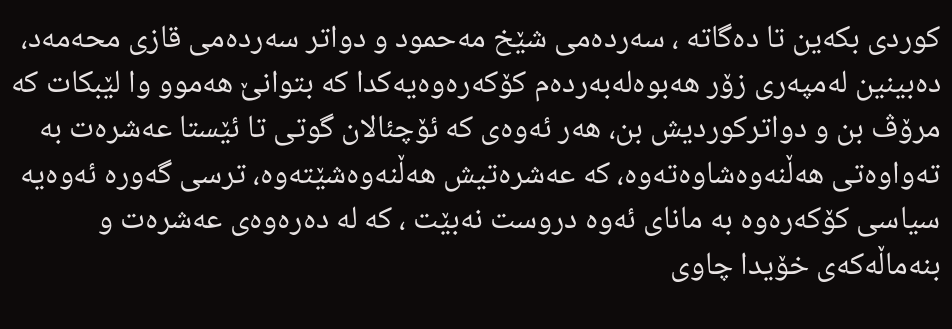كوردی بكه‌ین تا ده‌گاته‌ ، سه‌رده‌می شێخ مه‌حمود و دواتر سه‌رده‌می قازی محه‌مه‌د، ده‌بینین له‌مپه‌ری زۆر هه‌بوه‌له‌به‌رده‌م كۆكه‌ره‌وه‌یه‌كدا كه‌ بتوانێ‌ هه‌موو وا لێبكات كه‌ مرۆڤ بن و دواتركوردیش بن، هه‌ر ئه‌وه‌ی كه‌ ئۆچئالان گوتی تا ئێستا عه‌شره‌ت به‌ ته‌واوه‌تی هه‌ڵنه‌وه‌شاوه‌ته‌وه‌، كه‌ عه‌شره‌تیش هه‌ڵنه‌وه‌شێته‌وه‌، ترسی گه‌وره‌ ئه‌وه‌یه‌ سیاسی كۆكه‌ره‌وه‌ به‌ مانای ئه‌وه‌ دروست نه‌بێت ، كه‌ له‌ ده‌ره‌وه‌ی عه‌شره‌ت و بنه‌ماڵه‌كه‌ی خۆیدا چاوی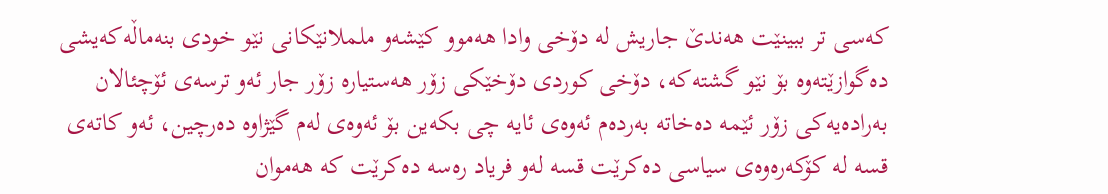كه‌سی تر ببینێت هه‌ندێ‌ جاریش له‌ دۆخی وادا هه‌موو كێشه‌و ململانێكانی نێو خودی بنه‌ماڵه‌كه‌یشی ده‌گوازێته‌وه‌ بۆ نێو گشته‌كه‌، دۆخی كوردی دۆخێكی زۆر هه‌ستیاره‌ زۆر جار ئه‌و ترسه‌ی ئۆچئالان به‌راده‌یه‌كی زۆر ئێمه‌ ده‌خاته‌ به‌رده‌م ئه‌وه‌ی ئایه‌ چی بكه‌ین بۆ ئه‌وه‌ی له‌م گێژاوه‌ ده‌رچین، ئه‌و كاته‌ی قسه‌ له‌ كۆكه‌ره‌وه‌ی سیاسی ده‌كرێت قسه‌ له‌و فریاد ره‌سه‌ ده‌كرێت كه‌ هه‌موان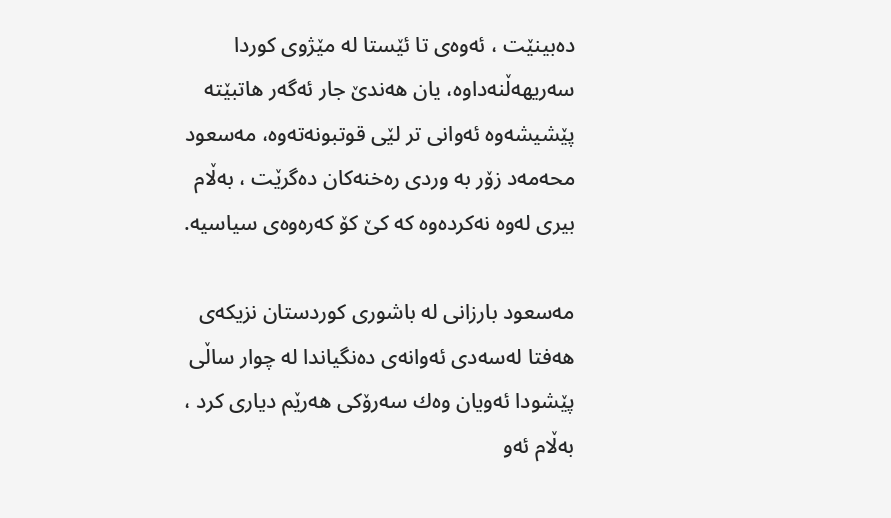ده‌بینێت ، ئه‌وه‌ی تا ئێستا له‌ مێژوی كوردا سه‌ریهه‌ڵنه‌داوه‌، یان هه‌ندێ‌ جار ئه‌گه‌ر هاتبێته‌ پێشیشه‌وه‌ ئه‌وانی تر لێی قوتبونه‌ته‌وه‌، مه‌سعود محه‌مه‌د زۆر به‌ وردی ره‌خنه‌كان ده‌گرێت ، به‌ڵام بیری له‌وه‌ نه‌كرده‌وه‌ كه‌ كێ‌ كۆ كه‌ره‌وه‌ی سیاسیه‌.

مه‌سعود بارزانی له‌ باشوری كوردستان نزیكه‌ی هه‌فتا له‌سه‌دی ئه‌وانه‌ی ده‌نگیاندا له‌ چوار ساڵی پێشودا ئه‌ویان وه‌ك سه‌رۆكی هه‌رێم دیاری كرد ، به‌ڵام ئه‌و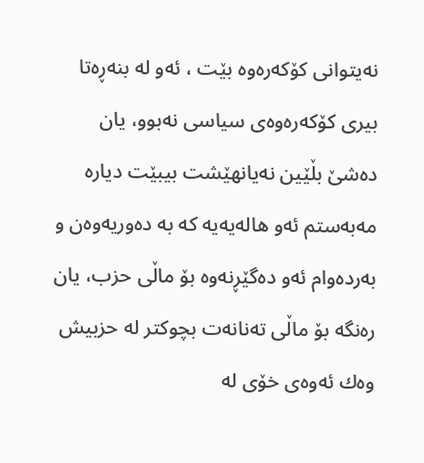نه‌یتوانی كۆكه‌ره‌وه‌ بێت ، ئه‌و له‌ بنه‌ڕه‌تا بیری كۆكه‌ره‌وه‌ی سیاسی نه‌بوو، یان ده‌شێ‌ بڵێین نه‌یانهێشت بیبێت دیاره‌ مه‌به‌ستم ئه‌و هاله‌یه‌یه‌ كه‌ به‌ ده‌وریه‌وه‌ن و به‌رده‌وام ئه‌و ده‌گێڕنه‌وه‌ بۆ ماڵی حزب، یان ره‌نگه‌ بۆ ماڵی ته‌نانه‌ت بچوكتر له‌ حزبیش وه‌ك ئه‌وه‌ی خۆی له‌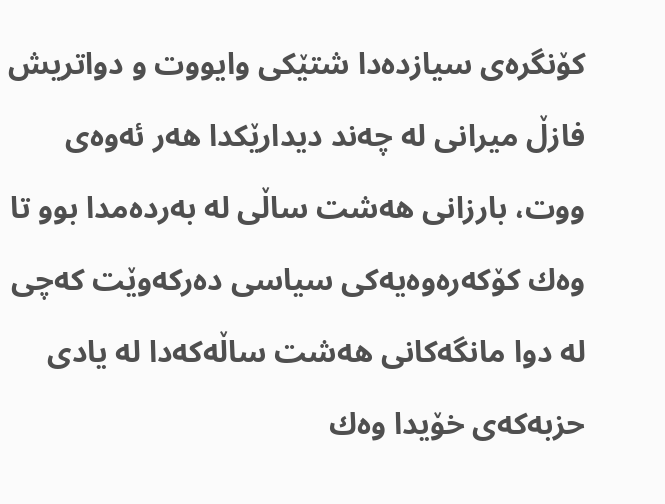كۆنگره‌ی سیازده‌دا شتێكی وایووت و دواتریش فازڵ میرانی له‌ چه‌ند دیدارێكدا هه‌ر ئه‌وه‌ی ووت، بارزانی هه‌شت ساڵی له‌ به‌رده‌مدا بوو تا وه‌ك كۆكه‌ره‌وه‌یه‌كی سیاسی ده‌ركه‌وێت كه‌چی له‌ دوا مانگه‌كانی هه‌شت ساڵه‌كه‌دا له‌ یادی حزبه‌كه‌ی خۆیدا وه‌ك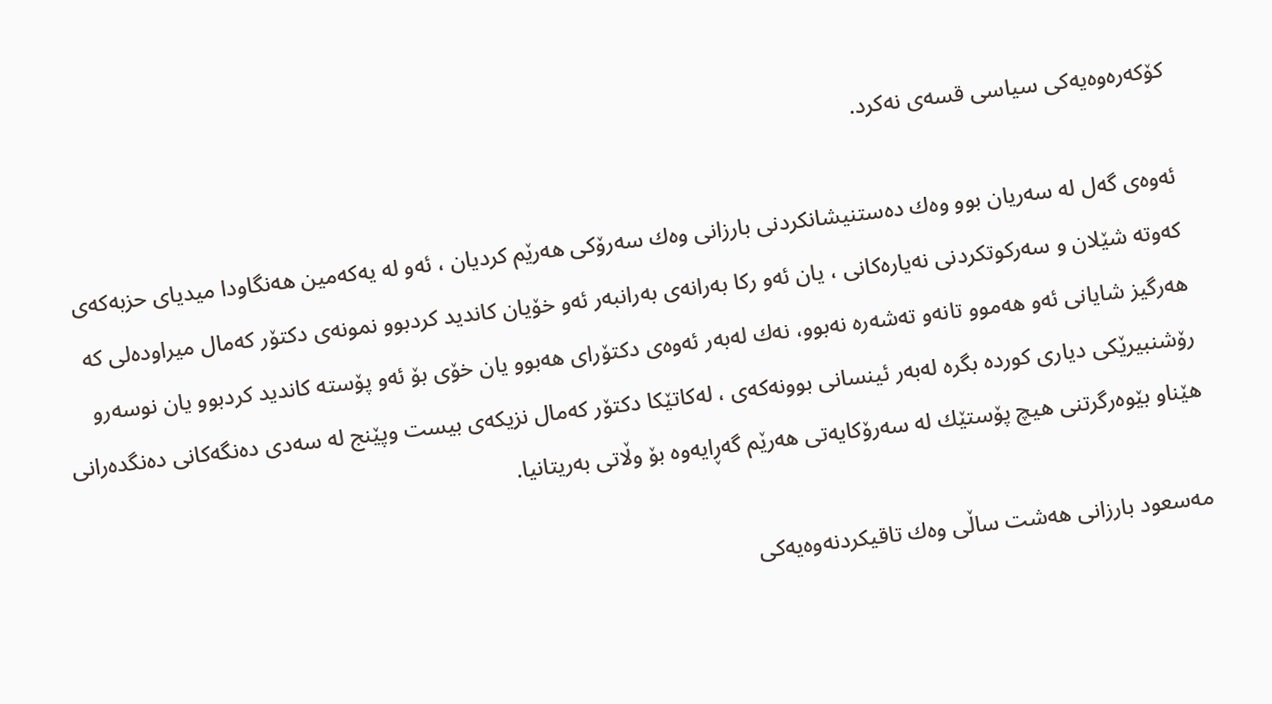كۆكه‌ره‌وه‌یه‌كی سیاسی قسه‌ی نه‌كرد.

ئه‌وه‌ی گه‌ل له‌ سه‌ریان بوو وه‌ك ده‌ستنیشانكردنی بارزانی وه‌ك سه‌رۆكی هه‌رێم كردیان ، ئه‌و له‌ یه‌كه‌مین هه‌نگاودا میدیای حزبه‌كه‌ی كه‌وته‌ شێلان و سه‌ركوتكردنی نه‌یاره‌كانی ، یان ئه‌و ركا به‌رانه‌ی به‌رانبه‌ر ئه‌و خۆیان كاندید كردبوو نمونه‌ی دكتۆر كه‌مال میراوده‌لی كه‌ هه‌رگیز شایانی ئه‌و هه‌موو تانه‌و ته‌شه‌ره‌ نه‌بوو، نه‌ك له‌به‌ر ئه‌وه‌ی دكتۆرای هه‌بوو یان خۆی بۆ ئه‌و پۆسته‌ كاندید كردبوو یان نوسه‌رو رۆشنبیرێكی دیاری كورده‌ بگره‌ له‌به‌ر ئینسانی بوونه‌كه‌ی ، له‌كاتێكا دكتۆر كه‌مال نزیكه‌ی بیست وپێنج له‌ سه‌دی ده‌نگه‌كانی ده‌نگده‌رانی هێناو بێوه‌رگرتنی هیچ پۆستێك له‌ سه‌رۆكایه‌تی هه‌رێم گه‌ڕایه‌وه‌ بۆ وڵاتی به‌ریتانیا.

مه‌سعود بارزانی هه‌شت ساڵی وه‌ك تاقیكردنه‌وه‌یه‌كی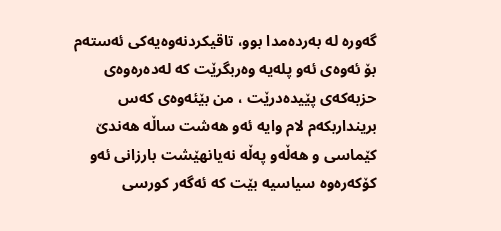گه‌وره‌ له‌ به‌رده‌مدا بوو، تاقیكردنه‌وه‌یه‌كی ئه‌سته‌م بۆ ئه‌وه‌ی ئه‌و پله‌یه‌ وه‌ربگرێت كه‌ له‌ده‌ره‌وه‌ی حزبه‌كه‌ی پێیده‌درێت ، من بێئه‌وه‌ی كه‌س برینداربكه‌م لام وایه‌ ئه‌و هه‌شت ساڵه‌ هه‌ندێ‌ كێماسی و هه‌ڵه‌و په‌ڵه‌ نه‌یانهێشت بارزانی ئه‌و كۆكه‌ره‌وه‌ سیاسیه‌ بێت كه‌ ئه‌گه‌ر كورسی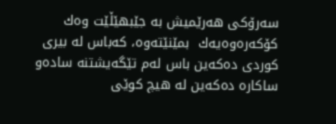سه‌رۆكی هه‌رێمیش به‌ جێبهێڵێت وه‌ك كۆكه‌ره‌وه‌یه‌ك  بمێنێته‌وه‌، كه‌باس له‌ بیری كوردی ده‌كه‌ین باس له‌م تێگه‌یشتنه‌ ساده‌و ساكاره‌ ده‌كه‌ین له‌ هیچ كوێی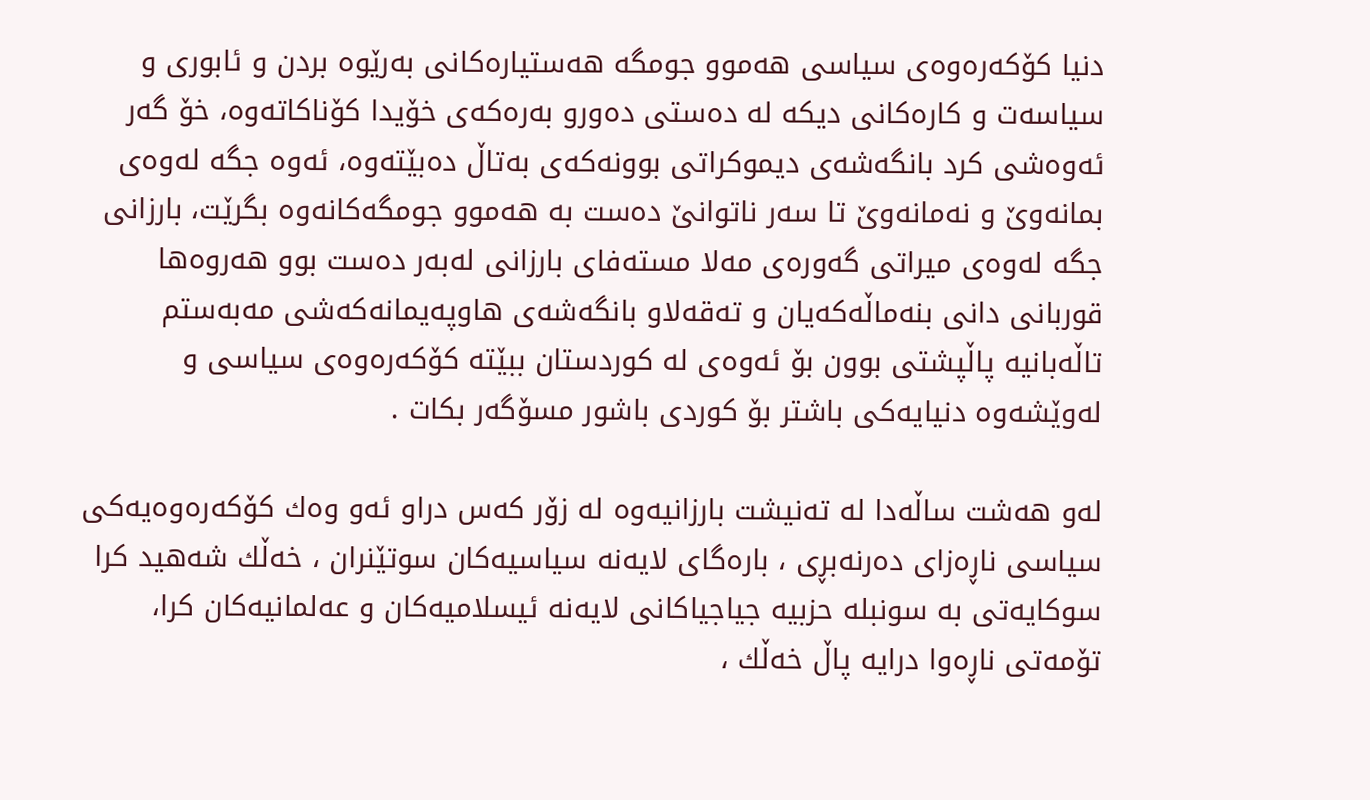دنیا كۆكه‌ره‌وه‌ی سیاسی هه‌موو جومگه‌ هه‌ستیاره‌كانی به‌رێوه‌ بردن و ئابوری و سیاسه‌ت و كاره‌كانی دیكه‌ له‌ ده‌ستی ده‌ورو به‌ره‌كه‌ی خۆیدا كۆناكاته‌وه‌، خۆ گه‌ر ئه‌وه‌شی كرد بانگه‌شه‌ی دیموكراتی بوونه‌كه‌ی به‌تاڵ ده‌بێته‌وه‌، ئه‌وه‌ جگه‌ له‌وه‌ی بمانه‌وێ‌ و نه‌مانه‌وێ‌ تا سه‌ر ناتوانێ‌ ده‌ست به‌ هه‌موو جومگه‌كانه‌وه‌ بگرێت، بارزانی جگه‌ له‌وه‌ی میراتی گه‌وره‌ی مه‌لا مسته‌فای بارزانی له‌به‌ر ده‌ست بوو هه‌روه‌ها قوربانی دانی بنه‌ماڵه‌كه‌یان و ته‌قه‌لاو بانگه‌شه‌ی هاوپه‌یمانه‌كه‌شی مه‌به‌ستم تاڵه‌بانیه‌ پاڵپشتی بوون بۆ ئه‌وه‌ی له‌ كوردستان ببێته‌ كۆكه‌ره‌وه‌ی سیاسی و له‌وێشه‌وه‌ دنیایه‌كی باشتر بۆ كوردی باشور مسۆگه‌ر بكات .

له‌و هه‌شت ساڵه‌دا له‌ ته‌نیشت بارزانیه‌وه‌ له‌ زۆر كه‌س دراو ئه‌و وه‌ك كۆكه‌ره‌وه‌یه‌كی سیاسی ناڕه‌زای ده‌رنه‌بڕی ، باره‌گای لایه‌نه‌ سیاسیه‌كان سوتێنران ، خه‌ڵك شه‌هید كرا سوكایه‌تی به‌ سونبله‌ حزبیه‌ جیاجیاكانی لایه‌نه‌ ئیسلامیه‌كان و عه‌لمانیه‌كان كرا، تۆمه‌تی ناڕه‌وا درایه‌ پاڵ خه‌ڵك ،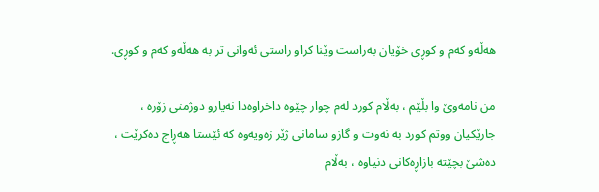هه‌ڵه‌و كه‌م و كوڕی خۆیان به‌راست وێنا كراو راستی ئه‌وانی تر به‌ هه‌ڵه‌و كه‌م و كوڕی.

من نامه‌وێ‌ وا بڵێم ، به‌ڵام كورد له‌م چوار چێوه‌ داخراوه‌دا نه‌یارو دوژمنی زۆره‌ ، جارێكیان ووتم كورد به‌ نه‌وت و گازو سامانی ژێر زه‌ویه‌وه‌ كه‌ ئێستا هه‌ڕاج ده‌كرێت ، ده‌شێ‌ بچێته‌ بازاڕه‌كانی دنیاوه‌ ، به‌ڵام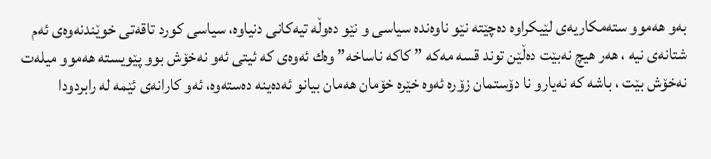به‌و هه‌موو سته‌مكاریه‌ی لێیكراوه‌ ده‌چێته‌ نێو ناوه‌نده‌ سیاسی و نێو ده‌وڵه‌ تیه‌كانی دنیاوه‌، سیاسی كورد تاقه‌تی خوێندنه‌وه‌ی ئه‌م شتانه‌ی نیه‌ ، هه‌ر هیچ نه‌بێت ده‌ڵێن توند قسه‌ مه‌كه‌ ” كاكه‌ ناساخه‌” وه‌ك ئه‌وه‌ی كه‌ ئیتی ئه‌و نه‌خۆش بوو پێویسته‌ هه‌موو میله‌ت نه‌خۆش بێت ، باشه‌ كه‌ نه‌یارو نا دۆستمان زۆره‌ ئه‌وه‌ خێره‌ خۆمان هه‌مان بیانو ئه‌ده‌ینه‌ ده‌سته‌وه‌، ئه‌و كارانه‌ی ئێمه‌ له‌ رابردودا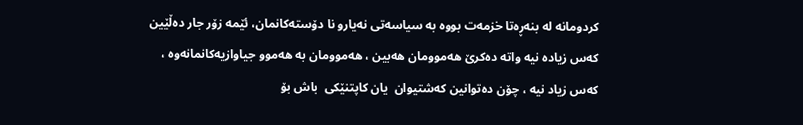كردومانه‌ له‌ بنه‌ڕه‌تا خزمه‌ت بووه‌ به‌ سیاسه‌تی نه‌یارو نا دۆسته‌كانمان، ئێمه‌ زۆر جار ده‌ڵێین كه‌س زیاده‌ نیه‌ واته‌ ده‌كرێ‌ هه‌موومان هه‌بین ، هه‌موومان به‌ هه‌موو جیاوازیه‌كانمانه‌وه‌ ، كه‌س زیاد نیه‌ ، چۆن ده‌توانین كه‌شتیوان  یان كاپتنێكی  باش بۆ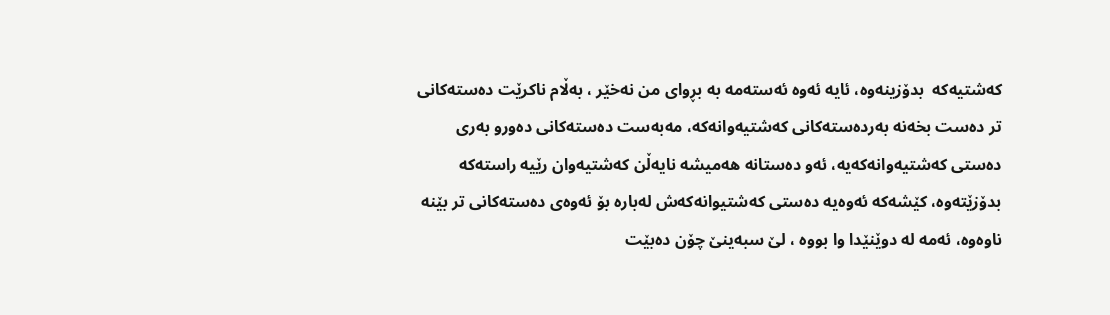كه‌شتیه‌كه‌  بدۆزینه‌وه‌، ئایه‌ ئه‌وه‌ ئه‌سته‌مه‌ به‌ بڕوای من نه‌خێر ، به‌ڵام ناكرێت ده‌سته‌كانی تر ده‌ست بخه‌نه‌ به‌رده‌سته‌كانی كه‌شتیه‌وانه‌كه‌، مه‌به‌ست ده‌سته‌كانی ده‌ورو به‌ری ده‌ستی كه‌شتیه‌وانه‌كه‌یه‌، ئه‌و ده‌ستانه‌ هه‌میشه‌ نایه‌ڵن كه‌شتیه‌وان رێیه‌ راسته‌كه‌ بدۆزێته‌وه‌، كێشه‌كه‌ ئه‌وه‌یه‌ ده‌ستی كه‌شتیوانه‌كه‌ش له‌باره‌ بۆ ئه‌وه‌ی ده‌سته‌كانی تر بێنه‌ ناوه‌وه‌، ئه‌مه‌ له‌ دوێنێدا وا بووه‌ ، لێ‌ سبه‌ینێ‌ چۆن ده‌بێت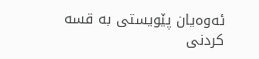ئه‌وه‌یان پێویستی به‌ قسه‌ كردنی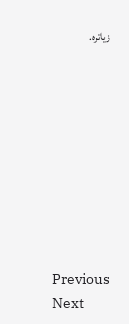زیاتره‌.









Previous
Next